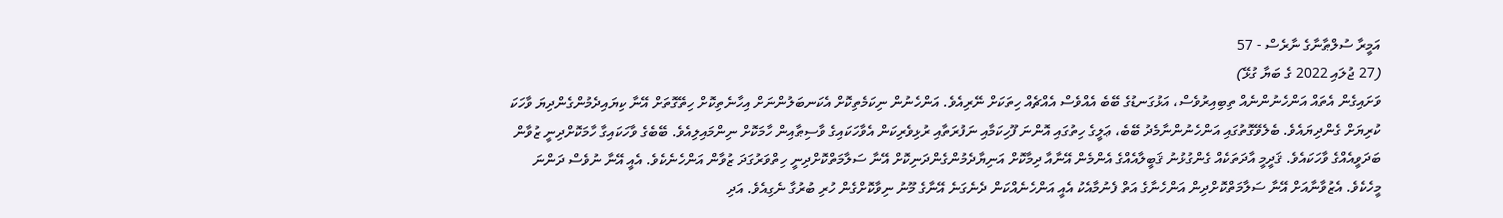އަމީރާ ސުލްޠާނާގެ ނާރެސް - 57
(27 ޖުލައި 2022 ގެ ބަޔާ ގުޅޭ)
ވަށައިގެން އެތައް އަންހެނުންނެއް ތިބިއިރުވެސް، އަޅުގަނޑުގެ ބޭބެ އެއްވެސް އެއްޗެއް ހިތަކަށް ނޭރިއެވެ. އަންހެނުން ނިކަމެތިކޮށް އެކަނބަލުންނަށް އިހާނެތިކޮށް ހިތޭގޮތަށް އޭނާ ކިޔައިދެމުންގެންދިޔަ ވާހަކަ ކުރިޔަށް ގެންދިޔައެވެ. ބެލެވޭގޮތުގައި އަންހެނުންނާމެދު ބޭބެ، ޢަލީގެ ހިތުގައި އޮންނަ ފޫހިކަމާއި ނަފުރަތާއި ރުޅިވެރިކަން އެވާހަކައިގެ ވާސިޠާއިން ހާމަކޮށް ނިންމައިލިއެވެ. ބޭބެގެ ވާހަކައިގާ ހާމަކޮށްދިނީ ޒުވާން ބަދަވީއެއްގެ ވާހަކައެވެ. ޤަދީމީ އާދަތަކެއް ގެންގުޅުނު ޤަބީލާއެއްގެ އެންމެން އޭނާއާ ދިމާކޮށް އަނިޔާދެމުންގެންދަނިކޮށް އޭނާ ސަލާމަތްކޮށްދިނީ ހިތްވަރުގަދަ ޒުވާން އަންހެނެކެވެ. އެއީ އޭނާ ނުވެސް ދަންނަ މީހެކެވެ. އެޒުވާނާއަށް އޭނާ ސަލާމަތްކޮށްދިން އަންހެނާގެ އަތް ފެނުމާއެކު އެއީ އަންހެނެއްކަން ދެނެގަނެ އޭނާގެ މޫނު ނިވާކޮށްގެން ހުރި ބުރުގާ ނެގިއެވެ. އަދި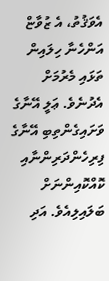އެވަޤުތު، އެ ޒުވާޏް އަންހެނާ ހިލައިން ތަޅައި މެރުމަށް އެދުނެވެ. ޢަލީ އޭނާގެ ވަށައިގެންތިބި އޭނާގެ ފިރިހެންދަރިންނާއި ކޮއްކޮއިންނަށް ބަލައިލިއެވެ. އަދި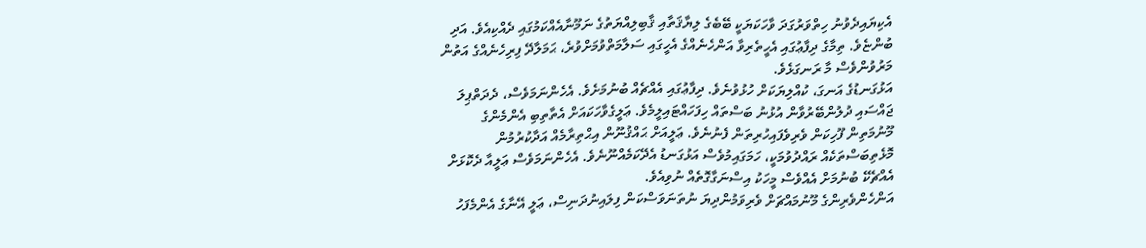އެކިޔައިދެވުނު ހިތްވަރުގަދަ ވާހަކަޔަކީ ބޭބެގެ ލިޔާޤަތާއި ޤާބިލިއްޔަތުގެ ނަމޫނާއެއްކަމުގައި ދެއްކިއެވެ. އަދި ބުންޏެވެ. ތިމާގެ ދިފާޢުގައި އެހީތެރިވާ އަންހެނެއްގެ އެހީގައި ސަލާމަތްވުމަށްވުރެ، ޙަމަލާދޭ ފިރިހެނެއްގެ އަތުން މަރުވުންވެސް މާ ރަނގަޅެވެ.
އަޅުގަނޑުގެ އަނގަ، ކުއްލިޔަކަށް ހުޅުވުނެވެ. ދިފާޢުގައި އެއްޗެއް ބުނުމަށެވެ. އެހެންނަމަވެސް، ދެދަތްޕިލަ ޖައްސައި ދުލުންބޭރުވާން އުޅުނު ބަސްތައް ހިފަހައްޓައިލީމެވެ. ޢަލީގެވާހަކައަށް އެތާތިބި އެންމެންގެ މޫނުމަތިން ފޫހިކަން ވެރިވެފައިހުރިތަން ފެނުނެވެ. ޢަލީއަށް ޙައްޤުނޫން އިޙްތިރާމެއް އަދާކުރުމުން މޮޅެތިބަސްތަކެއް ރައްދުވުމަކީ، ހަމަގައިމުވެސް އަޅުގަނޑު އެދޭކަމެއްނޫނެވެ. އެހެންނަމަވެސް ޢަލީއާ ދެކޮޅަށް އެއްޗެކޭ ބުނުމަށް އެއްވެސް މީހަކު އިސްނަގާގޮތެއް ނުވިއެވެ.
އަންހެންވެރިންގެ މޫނުމައްޗަށް ވެރިވަމުންދިޔަ ނުތަނަވަސްކަން ފިލައިނުދަނިސް، ޢަލީ އޭނާގެ އެންމެފަހު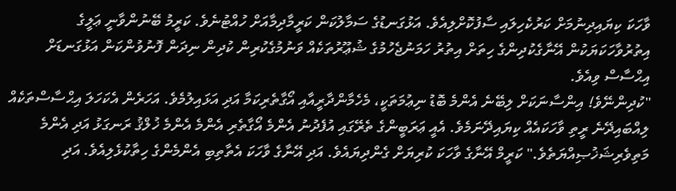ވާހަކަ ކިޔައިދިނުމަށް ކަރުކެހިލައި ސާފުކޮށްލިއެވެ. އަޅުގަނޑުގެ ސަމާލުކަން ކަރީމާދިމާއަށް ހުއްޓުނެވެ. ކަރީމު ބޭނުންވާނީ ޢަލީގެ އިތުރުވާހަކަޔަކުން އޭނާގެކުދިންގެ ހިތަށް އިތުރު ހަމަނުޖެހުމުގެ ޝުޢޫރުތަކެއް ވަނުމުގެކުރިން ކުދިން ނިދަން ފޮނުވުންކަން އަޅުގަނޑަށް އިޙްސާސް ވިއެވެ.
"ކުދިންނޭވެ! އިންސާނަކަށް ލިބޭނެ އެންމެ ބޮޑު ނިޢުމަތަކީ، މެހެމާންދާރީއާއި އޯގާތެރިކަމާ އަދި އަޅައިލުމެވެ. އަހަރެން އެކަހަލަ އިޙްސާސްތަކެއް ލިއްބައިދޭނެ ރީތި ވާހަކައެއް ކިޔައިދޭނަމެވެ. އެއީ ޢަރަބީންގެ ތެރޭގައި އުފެދުނު އެންމެ އޯގާތެރި އެންމެ އެންމެ ޚުލްޤު ރަނގަޅު އަދި އެންމެ މަތިވެރިޝަޚުޞިއްޔަތެވެ." ކަރީމް އޭނާގެ ވާހަކަ ކުރިޔަށް ގެންދިޔައެވެ. އަދި އޭނާގެ ވާހަކަ އެތާތިބި އެންމެންގެ ހިތާކުޅެލިއެވެ. އަދި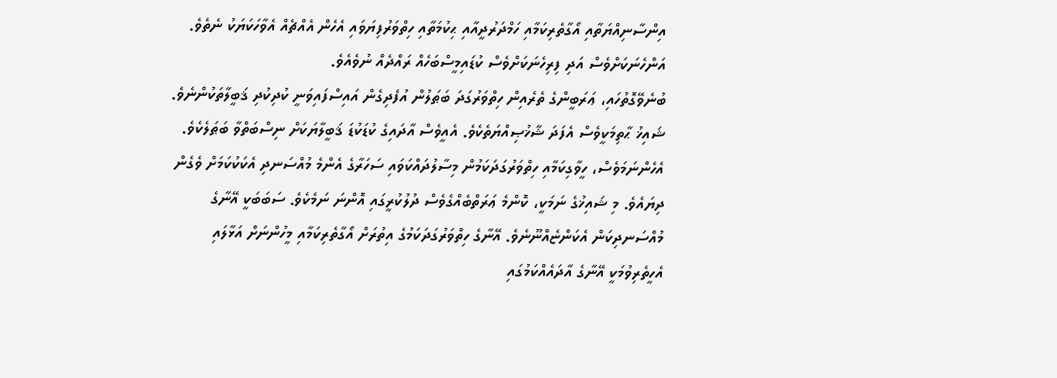އިންސާނިއްޔަތާއި އޯގާތެރިކަމާއި ހަމްދަރުދީއާއި ޙިކުމަތާއި ހިތްވަރުފިޔަވައި އެހެން އެއްޗެއް އެވާހަކަޔަކު ނެތެވެ. އަންހެނަކަށްވެސް އަދި ފިރިހެނަކަށްވެސް ކުޑައިމީސްބަހެއް ރައްދެއް ނުވެއެވެ.
ބުނެވޭގޮތުހައި، ޢަރަބީންގެ ތެރެއިން ހިތްވަރުގަދަ ބަޠަލުން އުފެދިގެން އައިސްފައިވަނީ ކުދިކުދި ޤަބީލާތަކުންނެވެ. ޝައިޚު ޙާތިމަކީވެސް އެފަދަ ޝާޚުޞިއްޔަތެކެވެ. އެއީވެސް އާދައިގެ ކުޑަކުޑަ ޤަބީލާޔަކަށް ނިސްބަތްވާ ބަޠަލެކެވެ. އެހެންނަމަވެސް، ހީވާގިކަމާއި ހިތްވަރުގަދަކަމުން މިސާލުދައްކަވައި ސަހަރާގެ އެންމެ މުއްސަނދި އެކަކުކަމަށް ވެގެން ދިޔައެވެ. މި ޝައިޚުގެ ނަމަކީ، ކޮންމެ ޢަރަތްބެއްގެވެސް ދުލުކުރީގައި އޮންނަ ނަމެކެވެ. ސަބަބަކީ އޭނާގެ މުއްސަނދިކަން އެކަންޏެއްނޫނެވެ. އޭނާގެ ހިތްވަރުގަދަކަމުގެ އިތުރަށް އޯގާތެރިކަމާއި މީހުންނަށް އަޅާލައި އެހީތެރިވުމަކީ އޭނާގެ އާދައެއްކަމުގައި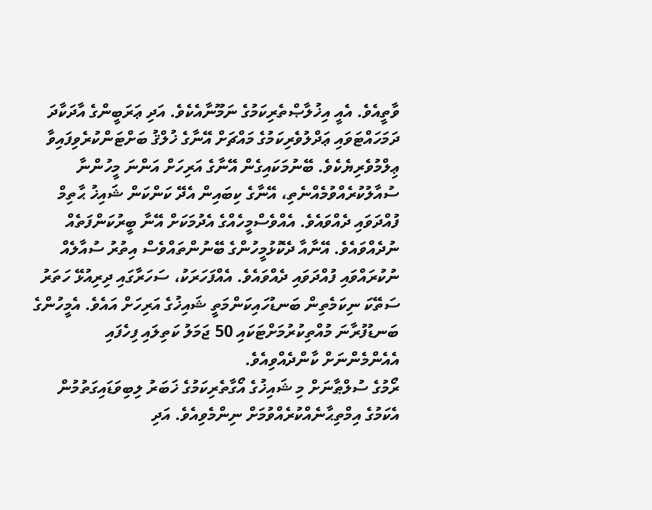ވާތީއެވެ. އެއީ އިޚުލާޞްތެރިކަމުގެ ނަމޫނާއެކެވެ. އަދި ޢަރަބީންގެ އާދަކާދަ ދަމަހައްޓަވައި ޢަދްލުވެރިކަމުގެ މައްޗަށް އޭނާގެ ޚުލްޤު ބަށްޓަންކުރެވިފައިވާ ޢިލްމުވެރިޔެކެވެ. ބޭނުމަކައިގެން އޭނާގެ އަރިހަށް އަންނަ މީހުންނާ ސުއާލުކުރެއްވުމެއްނެތި، އޭނާގެ ކިބައިން އެދޭ ކަންކަން ޝައިޚު ޙާތިމް ފުއްދަވައި ދެއްވައެވެ. އެއްވެސްމީހެއްގެ އެދުމަކަށް އޭނާ ބީރުކަންފަތެއް ނުދެއްވައެވެ. އޭނާއާ ދެކޮޅުމީހުންގެ ބޭނުންތައްވެސް އިތުރު ސުއާލެއް ނުކުރައްވައި ފުއްދަވައި ދެއްވައެވެ. އެއްފަހަރަކު، ސަހަރާގައި ދިރިއުޅޭ ހަތަރު ސަތޭކަ ނިކަމެތިން ބަނޑުހައިކަންމަތީ ޝައިޚުގެ އަރިހަށް އައެވެ. އެމީހުންގެ ބަނޑުފުރާނަ މުއްތިކުރުމަށްޓަކައި 50 ޖަމަލު ކަތިލައި ފިހެފައި އެއެންމެންނަށް ކާންދެއްވިއެވެ.
ރޯމުގެ ސުލްޠާނަށް މި ޝައިޚުގެ އޯގާތެރިކަމުގެ ޚަބަރު ލިބިވަޑައިގަތުމުން އެކަމުގެ އިމްތިޙާނެއްކުރެއްވުމަށް ނިންމެވިއެވެ. އަދި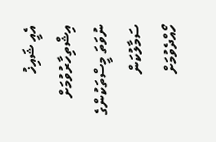އެއީ ޝައިޚު އިޝްތިހާރުވުމަށް ނުވަތަ މީސްތަކުންގެ ސަމާލުކަން ހޯއްދެވުމަށް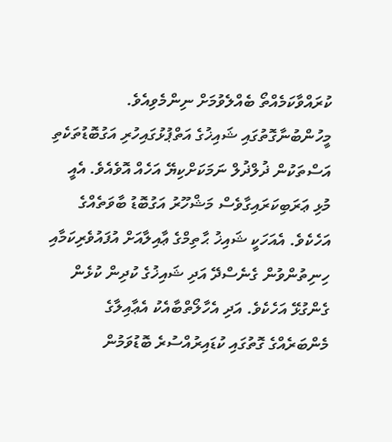ކުރައްވާކަމެއްތޯ ބެއްލެވުމަށް ނިންމެވިއެވެ. މީހުންބުނާގޮތުގައި ޝައިޚުގެ އަތްޕުޅުގައިހުރި އަގުބޮޑުތަކެތި އަސްތަކުން ޛުލްޛުލް ނަމަކަށްކިޔޭ އަހެއް އޮވެއެވެ. އެއީ މުޅި ޢަރަބިކަރައިގާވެސް މަޝްހޫރު އަގުބޮޑު ބާވަތެއްގެ އަހެކެވެ. އެއަހަކީ ޝައިޚު ޙާތިމްގެ ޢާއިލާއަށް އުފައުވެރިކަމާއި ހިނިތުންވުން ގެނެސްދޭ އަދި ޝައިޚުގެ ކުދިން ކުޅެން ގެންގުޅޭ އަހެކެވެ. އަދި އެހާލޯތްބާއެކު އެޢާއިލާގެ މެންބަރެއްގެ ގޮތުގައި ކުޑައިރުއްސުރެ ބޮޑުވަމުން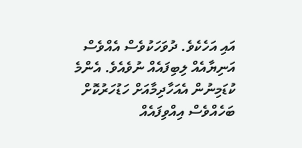އައި އަހެކެވެ. ދުވަހަކުވެސް އެއްވެސް އަނިޔާއެއް ލިބިފައެއް ނުވެއެވެ. އެންމެ ކުޑަމިނުން އެއަހާދިމާއަށް ހަޑުހަރުކޮށް ބަހެއްވެސް އިއްވިފައެއް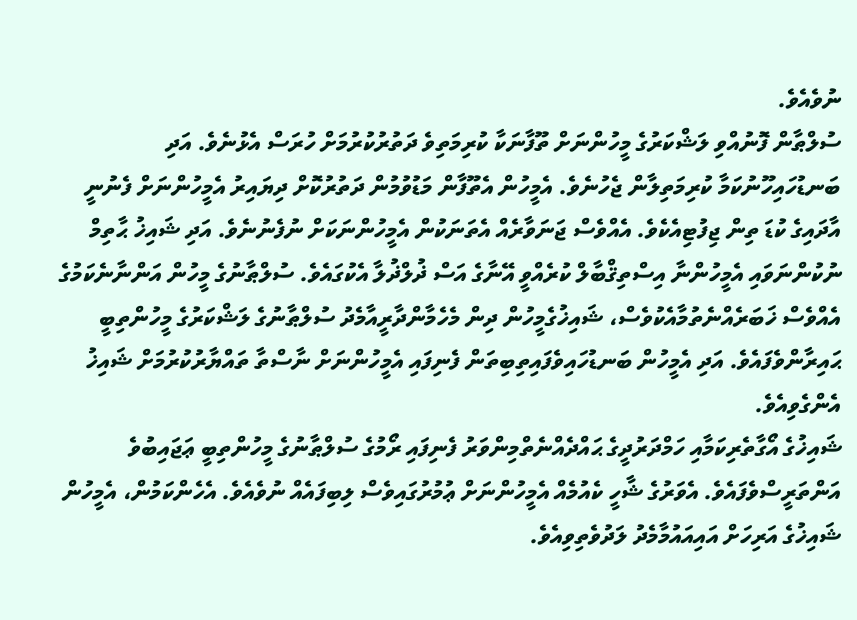ނުވެއެވެ.
ސުލްޠާން ފޮނުއްވި ލަޝްކަރުގެ މީހުންނަށް ތޫފާނަކާ ކުރިމަތިވެ ދަތުރުކުރުމަށް ހުރަސް އެޅުނެވެ. އަދި ބަނޑުހައިހޫނުކަމާ ކުރިމަތިލާން ޖެހުނެވެ. އެމީހުން އެތޫފާން މަޑުވުމުން ދަތުރުކޮށް ދިޔައިރު އެމީހުންނަށް ފެނުނީ އާދައިގެ ކުޑަ ތިން ޖިފުޓިއެކެވެ. އެއްވެސް ޖަނަވާރެއް އެތަނަކުން އެމީހުންނަކަށް ނުފެނުނެވެ. އަދި ޝައިޚު ޙާތިމް ނުކުންނަވައި އެމީހުންނާ އިސްތިޤްބާލް ކުރެއްވީ އޭނާގެ އަސް ޛުލްޛުލާ އެކުގައެވެ. ސުލްޠާނުގެ މީހުން އަންނާނެކަމުގެ އެއްވެސް ޚަބަރެއްނެތުމާއެކުވެސް، ޝައިޚުގެމީހުން ދިން މެހެމާންދާރީއާމެދު ސުލްޠާނުގެ ލަޝްކަރުގެ މީހުންތިބީ ޙައިރާންވެފައެވެ. އަދި އެމީހުން ބަނޑުހައިވެފައިތިބިތަން ފެނިފައި އެމީހުންނަށް ނާސްތާ ތައްޔާރުކުރުމަށް ޝައިޚު އެންގެވިއެވެ.
ޝައިޚުގެ އޯގާތެރިކަމާއި ހަމްދަރުދީގެ ޙައްދެއްނެތްމިންވަރު ފެނިފައި ރޯމުގެ ސުލްޠާނުގެ މީހުންތިބީ ޢަޖައިބުވެ އަންތަރީސްވެފައެވެ. އެވަރުގެ ޝާހީ ކެއުމެއް އެމީހުންނަށް ޢުމުރުގައިވެސް ލިބިފައެއް ނުވެއެވެ. އެހެންކަމުން، އެމީހުން ޝައިޚުގެ އަރިހަށް އައިއައުމާމެދު ލަދުވެތިވިއެވެ.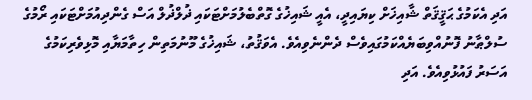އަދި އެކަމުގެ ޙަޤީޤަތް ޝާއިޚަށް ކިޔައިދީ، އެއީ ޝައިޚުގެ ގޮތްބެލުމަށްޓަކައި ޛުލްޛުލް އަސް ގެންދިއުމަށްޓަކައި ރޯމުގެ ސުލްޠާނު ފޮނުއްވިބަޔެއްކަމުގައިވެސް ދެންނެވިއެވެ. އެވަޤުތު، ޝައިޚުގެ މޫނުމަތިން ހިތާމަޔާއި މޮޅިވެރިކަމުގެ އަސަރު ފައުޅުވިއެވެ. އަދި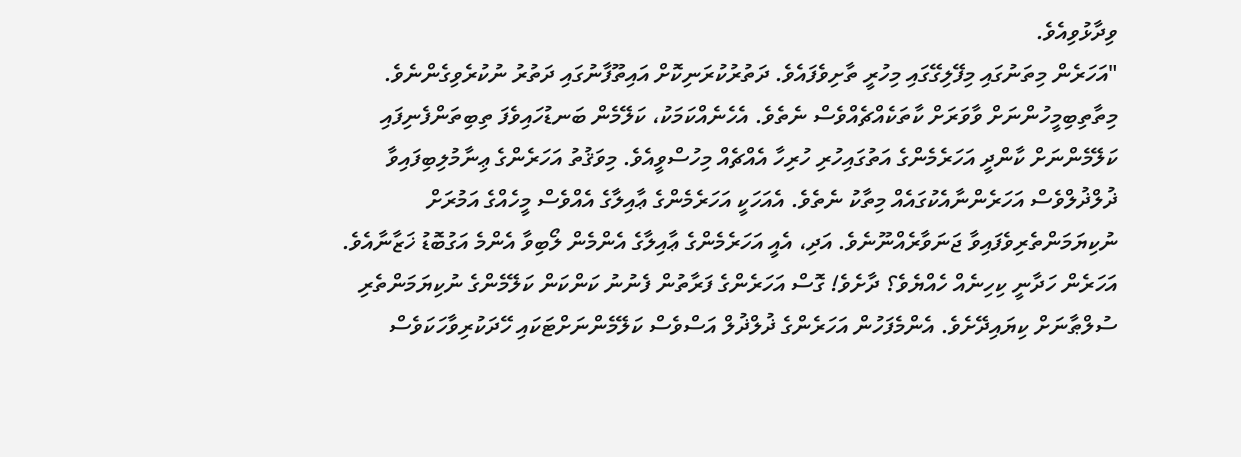ވިދާޅުވިއެވެ.
"އަހަރެން މިތަނުގައި މިފޭލިގޭގައި މިހުރީ ތާށިވެފައެވެ. ދަތުރުކުރަނިކޮށް އައިތޫފާނުގައި ދަތުރު ނުކުރެވިގެންނެވެ. މިތާތިބިމީހުންނަށް ވާވަރަށް ކާތަކެއްޗެއްވެސް ނެތެވެ. އެހެނެއްކަމަކު، ކަލޭމެން ބަނޑުހައިވެފަ ތިބިތަންފެނިފައި ކަލޭމެންނަށް ކާންދީ އަހަރެމެންގެ އަތުގައިހުރި ހުރިހާ އެއްޗެއް މިހުސްވީއެވެ. މިވަޤުތު އަހަރެންގެ ޢިނާމުލިބިފައިވާ ޛުލްޛުލްވެސް އަހަރެންނާއެކުގައެއް މިތާކު ނެތެވެ. އެއަހަކީ އަހަރެމެންގެ ޢާއިލާގެ އެއްވެސް މީހެއްގެ އަމުރަށް ނުކިޔަމަންތެރިވެފައިވާ ޖަނަވާރެއްނޫނެވެ. އަދި، އެއީ އަހަރެމެންގެ ޢާއިލާގެ އެންމެން ލޯބިވާ އެންމެ އަގުބޮޑު ޚަޒާނާއެވެ. އަހަރެން ހަދާނީ ކިހިނެއް ހެއްޔެވެ؟ ދާށެވެ! ގޮސް އަހަރެންގެ ފަރާތުން ފެނުނު ކަންކަން ކަލޭމެންގެ ނުކިޔަމަންތެރި ސުލްޠާނަށް ކިޔައިދޭށެވެ. އެންމެފަހުން އަހަރެންގެ ޛުލްޛުލް އަސްވެސް ކަލޭމެންނަށްޓަކައި ހޭދަކުރިވާހަކަވެސް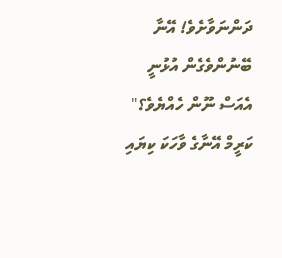ދަންނަވާށެވެ! އޭނާ ބޭނުންވެގެން އުޅުނީ އެއަސް ނޫން ހެއްޔެވެ؟" ކަރީމް އޭނާގެ ވާހަކަ ކިޔައި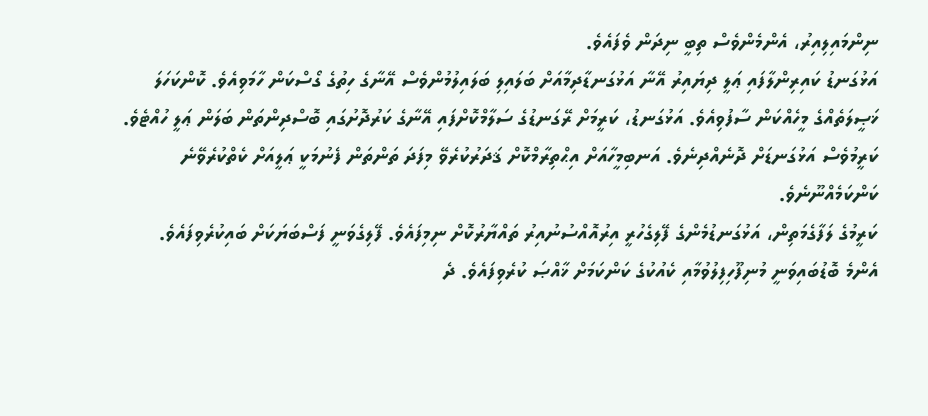ނިންމައިލިއިރު، އެންމެންވެސް ތިބީ ނިދަން ވެފައެވެ.
އަޅުގަނޑު ކައިރިންލާފައި ޢަލީ ދިޔައިރު އޭނާ އަޅުގަނޑާދިމާއަށް ބަލައިލި ބަލައިލުމުންވެސް އޭނާގެ ހިތުގެ ގޯސްކަން ހާމަވިއެވެ. ކޮންކަހަލަ ޚަޞީލަތެއްގެ މީހެއްކަން ސާފުވިއެވެ. އަޅުގަނޑު، ކަރީމަށް ރޭގަނޑުގެ ސަލާމްކޮށްފައި އޭނާގެ ކަރުދޮށުގައި ބޮސްދިންތަން ބަލަން ޢަލީ ހުއްޓެވެ. ކަރީމުވެސް އަޅުގަނޑަށް ދޮނެއްދިނެވެ. އަނބިމީހާއަށް އިޙްތިރާމްކޮށް ޤަދަރުކުރެވޭ މިފަދަ ތަންތަން ފެނުމަކީ ޢަލީއަށް ކެތްކުރެވޭނެ ކަންކަމެއްނޫނެވެ.
ކަރީމުގެ ލަފާގެމަތިން، އަޅުގަނޑުމެންގެ ފޭލިގެހުރީ އިރުއޮއްސުނުއިރު ތައްޔާރުކޮށް ނިމިފައެވެ. ފޭލިގެވަނީ ފަސްބަޔަކަށް ބައިކުރެވިފައެވެ. އެންމެ ބޮޑުބައިވަނީ މުނިފޫހިފިލުވުމާއި ކެއުކުގެ ކަންކަމަށް ޚާއްޞަ ކުރެވިފައެވެ. ދެ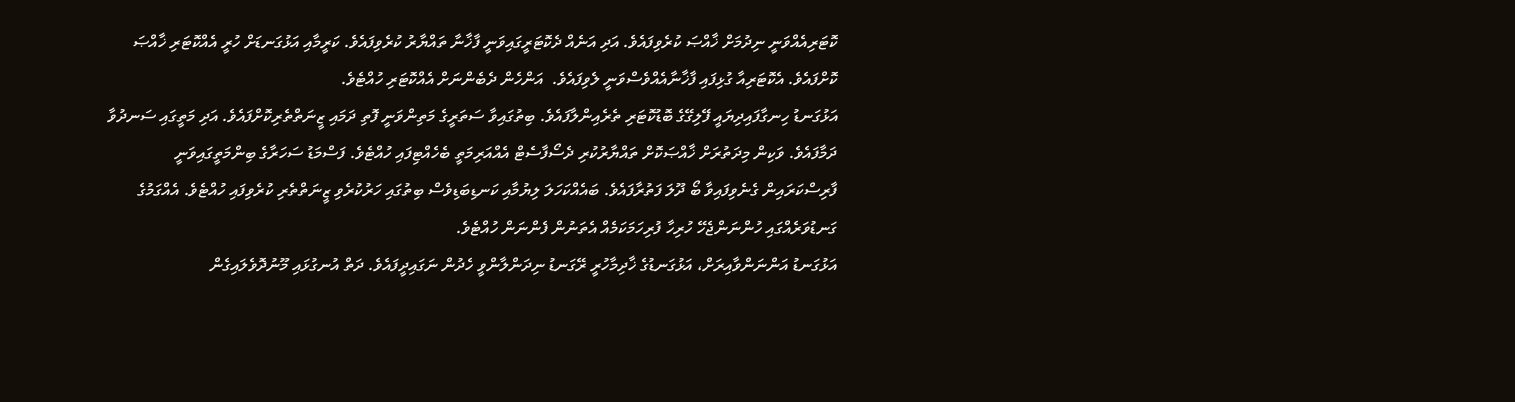ކޮޓަރިއެއްވަނީ ނިދުމަށް ޚާއްޞަ ކުރެވިފައެވެ. އަދި އަނެއް ދެކޮޓަރީގައިވަނީ ފާޚާނާ ތައްޔާރު ކުރެވިފައެވެ. ކަރީމާއި އަޅުގަނޑަށް ހުރީ އެއްކޮޓަރި ޚާއްޞަ ކޮށްފައެވެ. އެކޮޓަރިއާ ގުޅިފައި ފާޚާނާއެއްވެސްވަނީ ލެވިފައެވެ.  އަންހެން ދެބެންނަށް އެއްކޮޓަރި ހުއްޓެވެ.
އަޅުގަނޑު ހިނގާފައިދިޔައީ ފޭލިގޭގެ ބޮޑުކޮޓަރި ތެރެއިންލާފައެވެ. ބިތުގައިވާ ސަތަރީގެ މަތިންވަނީ ފޮތި ދަމައި ޒީނަތްތެރިކޮށްފައެވެ. އަދި މަތީގައި ސަނދުވާ ދަމާފައެވެ. ވަކިން މިދަތުރަށް ޚާއްޞަކޮށް ތައްޔާރުކުރި ދެސޯފާސެޓް އެއްއަރިމަތީ ބެހެއްޓިފައި ހުއްޓެވެ. ފަސްމަޑު ސަހަރާގެ ބިންމަތީގައިވަނީ ފާރިސްކަރައިން ގެނެވިފައިވާ ބޯ ދޫލަ ފަތުރާފައެވެ. ބައެއްކަހަލަ ލިޔުމާއި ކަނޑިބަޑިވެސް ބިތުގައި ހަރުކުރެވި ޒީނަތްތެރި ކުރެވިފައި ހުއްޓެވެ. އެއްގަމުގެ ގަނޑުވަރެއްގައި ހުންނަންޖެހޭ ހުރިހާ ފުރިހަމަކަމެއް އެތަނުން ފެންނަން ހުއްޓެވެ.
އަޅުގަނޑު އަންނަންވާއިރަށް، އަޅުގަނޑުގެ ޚާދިމާހުރީ ރޭގަނޑު ނިދަންލާންވީ ހެދުން ނަގައިދީފައެވެ. ދަތް އުނގުޅައި މޫނުދޮވެލައިގެން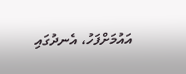އައުމަށްފަހު، އެނދުގައި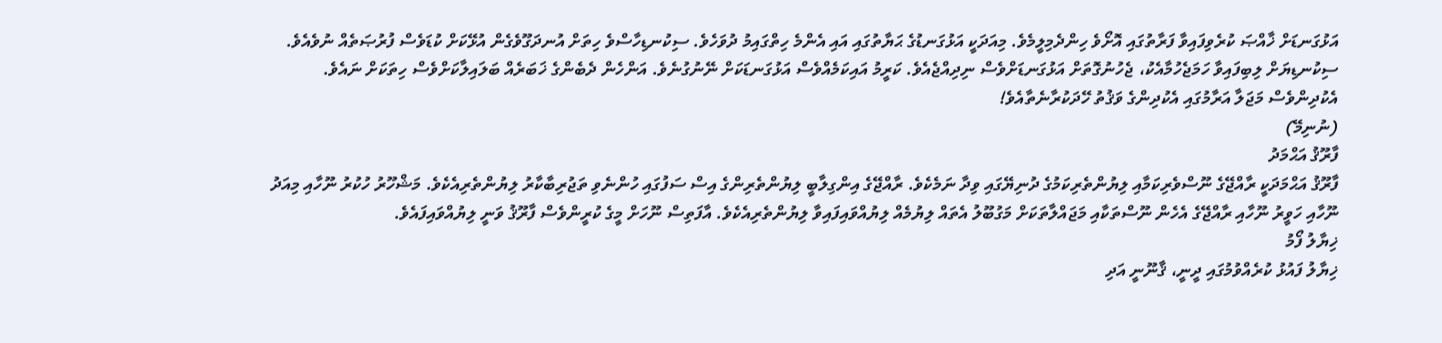އަޅުގަނޑަށް ޚާއްޞަ ކުރެވިފައިވާ ފަރާތުގައި އޮށޯވެ ހިންދެމިލީމެވެ. މިއަދަކީ އަޅުގަނޑުގެ ޙަޔާތުގައި އައި އެންމެ ހިތްގައިމު ދުވަހެވެ. ސިކުނޑިހާސްވެ ހިތަށް އުނދަގޫވެގެން އުޅޭކަށް ކުޑަވެސް ފުރުޞަތެއް ނުވެއެވެ. ސިކުނޑިޔަށް ލިބިފައިވާ ހަމަޖެހުމާއެކު، ޖެހުނުގޮތަށް އަޅުގަނޑަށްވެސް ނިދިއްޖެއެވެ. ކަރީމު އައިކަމެއްވެސް އަޅުގަނޑަކަށް ނޭނުގުނެވެ. އަންހެން ދެބެންގެ ޚަބަރެއް ބަލައިލާކަށްވެސް ހިތަކަށް ނައެވެ. އެކުދިންވެސް މަޖަލާ އަރާމުގައި އެކުދިންގެ ވަޤުތު ހޭދަކުރާނެތާއެވެ!
(ނުނިމޭ)
ފާރޫޤު އަޙްމަދު
ފާރޫޤު އަޙްމަދަކީ ރާއްޖޭގެ ނޫސްވެރިކަމާއި ލިޔުންތެރިކަމުގެ ދުނިޔޭގައި ވިދާ ނަމެކެވެ. ރާއްޖޭގެ އިންގިލާބީ ލިޔުންތެރިންގެ އިސް ސަފުގައި ހުންނެވި ތަޖުރިބާކާރު ލިޔުންތެރިއެކެވެ. މަޝްހޫރު ހުކުރު ނޫހާއި މިއަދު ނޫހާއި ހަވީރު ނޫހާއި ރާއްޖޭގެ އެހެން ނޫސްތަކާއި މަޖައްލާތަކަށް މަގުބޫލު އެތައް ލިޔުމެއް ލިޔުއްވައިފައިވާ ލިޔުންތެރިއެކެވެ. އާފަތިސް ނޫހަށް މީގެ ކުރީންވެސް ފާރޫޤު ވަނީ ލިޔުއްވައިފައެވެ.
ޚިޔާލު ފޯމު
ޚިޔާލު ފައުޅު ކުރެއްވުމުގައި ދީނީ، ޤާނޫނީ އަދި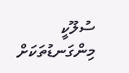ސުލޫކީ މިންގަނޑުތަކަށް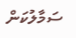ސަމާލުކަން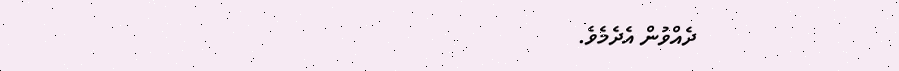ދެއްވުން އެދެމެވެ.